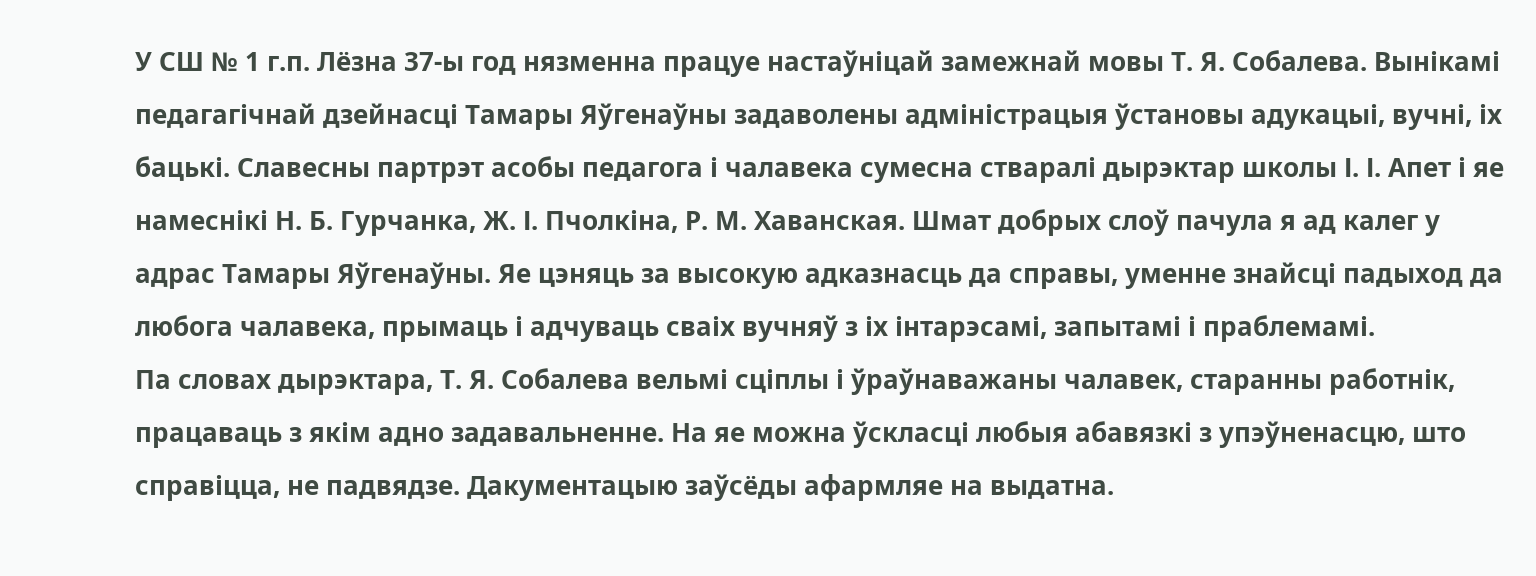У СШ № 1 г.п. Лёзна 37-ы год нязменна працуе настаўніцай замежнай мовы Т. Я. Собалева. Вынікамі педагагічнай дзейнасці Тамары Яўгенаўны задаволены адміністрацыя ўстановы адукацыі, вучні, іх бацькі. Славесны партрэт асобы педагога і чалавека сумесна стваралі дырэктар школы І. І. Апет і яе намеснікі Н. Б. Гурчанка, Ж. І. Пчолкіна, Р. М. Хаванская. Шмат добрых слоў пачула я ад калег у адрас Тамары Яўгенаўны. Яе цэняць за высокую адказнасць да справы, уменне знайсці падыход да любога чалавека, прымаць і адчуваць сваіх вучняў з іх інтарэсамі, запытамі і праблемамі.
Па словах дырэктара, Т. Я. Собалева вельмі сціплы і ўраўнаважаны чалавек, старанны работнік, працаваць з якім адно задавальненне. На яе можна ўскласці любыя абавязкі з упэўненасцю, што справіцца, не падвядзе. Дакументацыю заўсёды афармляе на выдатна.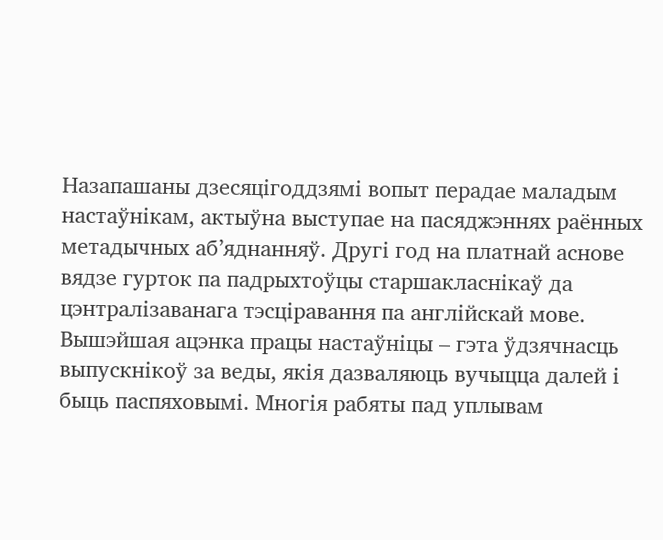Назапашаны дзесяцігоддзямі вопыт перадае маладым настаўнікам, актыўна выступае на пасяджэннях раённых метадычных аб’яднанняў. Другі год на платнай аснове вядзе гурток па падрыхтоўцы старшакласнікаў да цэнтралізаванага тэсціравання па англійскай мове. Вышэйшая ацэнка працы настаўніцы – гэта ўдзячнасць выпускнікоў за веды, якія дазваляюць вучыцца далей і быць паспяховымі. Многія рабяты пад уплывам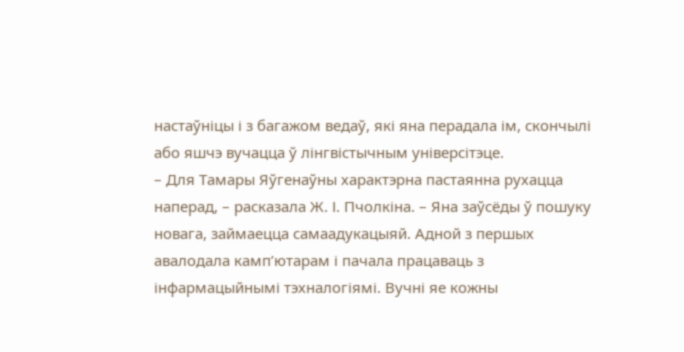настаўніцы і з багажом ведаў, які яна перадала ім, скончылі або яшчэ вучацца ў лінгвістычным універсітэце.
– Для Тамары Яўгенаўны характэрна пастаянна рухацца наперад, – расказала Ж. І. Пчолкіна. – Яна заўсёды ў пошуку новага, займаецца самаадукацыяй. Адной з першых авалодала камп’ютарам і пачала працаваць з інфармацыйнымі тэхналогіямі. Вучні яе кожны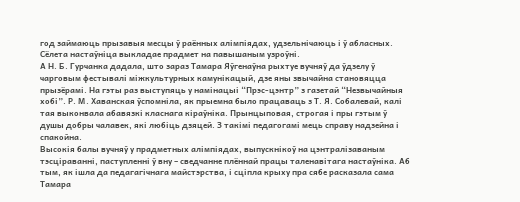год займаюць прызавыя месцы ў раённых алімпіядах, удзельнічаюць і ў абласных. Сёлета настаўніца выкладае прадмет на павышаным узроўні.
А Н. Б. Гурчанка дадала, што зараз Тамара Яўгенаўна рыхтуе вучняў да ўдзелу ў чарговым фестывалі міжкультурных камунікацый, дзе яны звычайна становяцца прызёрамі. На гэты раз выступяць у намінацыі “Прэс-цэнтр” з газетай “Незвычайныя хобі”. Р. М. Хаванская ўспомніла, як прыемна было працаваць з Т. Я. Собалевай, калі тая выконвала абавязкі класнага кіраўніка. Прынцыповая, строгая і пры гэтым ў душы добры чалавек, які любіць дзяцей. З такімі педагогамі мець справу надзейна і спакойна.
Высокія балы вучняў у прадметных алімпіядах, выпускнікоў на цэнтралізаваным тэсціраванні, паступленні ў вну – сведчанне плённай працы таленавітага настаўніка. Аб тым, як ішла да педагагічнага майстэрства, і сціпла крыху пра сябе расказала сама Тамара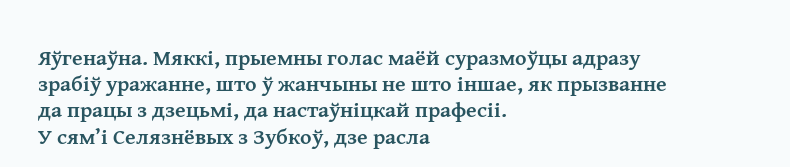Яўгенаўна. Мяккі, прыемны голас маёй суразмоўцы адразу зрабіў уражанне, што ў жанчыны не што іншае, як прызванне да працы з дзецьмі, да настаўніцкай прафесіі.
У сям’і Селязнёвых з Зубкоў, дзе расла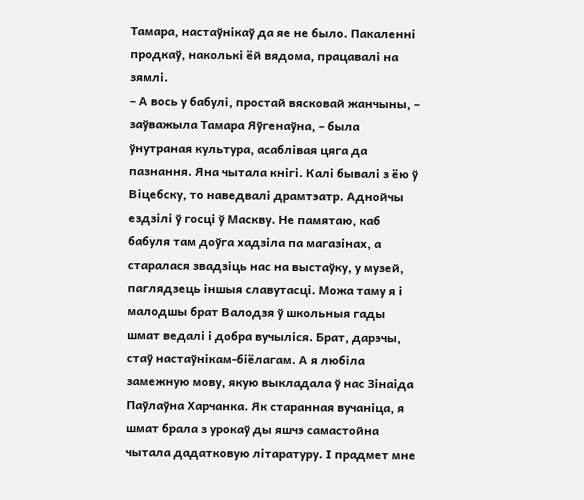Тамара, настаўнікаў да яе не было. Пакаленні продкаў, наколькі ёй вядома, працавалі на зямлі.
– А вось у бабулі, простай вясковай жанчыны, – заўважыла Тамара Яўгенаўна, – была ўнутраная культура, асаблівая цяга да пазнання. Яна чытала кнігі. Калі бывалі з ёю ў Віцебску, то наведвалі драмтэатр. Аднойчы ездзілі ў госці ў Маскву. Не памятаю, каб бабуля там доўга хадзіла па магазінах, а старалася звадзіць нас на выстаўку, у музей, паглядзець іншыя славутасці. Можа таму я і малодшы брат Валодзя ў школьныя гады шмат ведалі і добра вучыліся. Брат, дарэчы, стаў настаўнікам-біёлагам. А я любіла замежную мову, якую выкладала ў нас Зінаіда Паўлаўна Харчанка. Як старанная вучаніца, я шмат брала з урокаў ды яшчэ самастойна чытала дадатковую літаратуру. І прадмет мне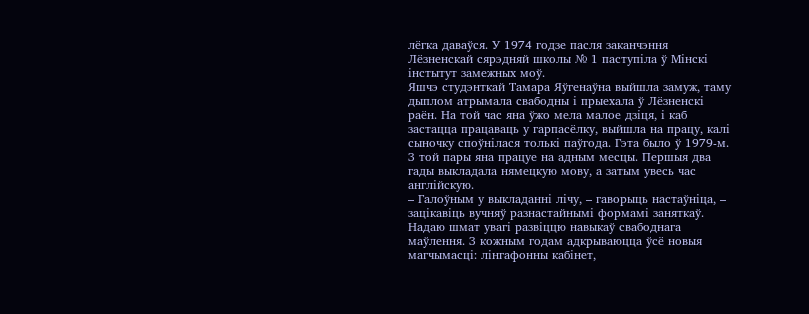лёгка даваўся. У 1974 годзе пасля заканчэння Лёзненскай сярэдняй школы № 1 паступіла ў Мінскі інстытут замежных моў.
Яшчэ студэнткай Тамара Яўгенаўна выйшла замуж, таму дыплом атрымала свабодны і прыехала ў Лёзненскі раён. На той час яна ўжо мела малое дзіця, і каб застацца працаваць у гарпасёлку, выйшла на працу, калі сыночку споўнілася толькі паўгода. Гэта было ў 1979-м. З той пары яна працуе на адным месцы. Першыя два гады выкладала нямецкую мову, а затым увесь час англійскую.
– Галоўным у выкладанні лічу, – гаворыць настаўніца, – зацікавіць вучняў разнастайнымі формамі заняткаў. Надаю шмат увагі развіццю навыкаў свабоднага маўлення. З кожным годам адкрываюцца ўсё новыя магчымасці: лінгафонны кабінет,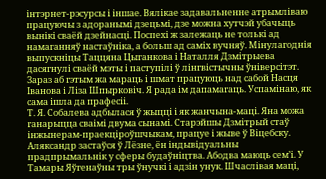інтэрнет-рэсурсы і іншае. Вялікае задавальненне атрымліваю працуючы з адоранымі дзецьмі, дзе можна хутчэй убачыць вынікі сваёй дзейнасці. Поспехі ж залежаць не толькі ад намаганняў настаўніка, а больш ад саміх вучняў. Мінулагоднія выпускніцы Таццяна Цыганкова і Наталля Дзмітрыева дасягнулі сваёй мэты і паступілі ў лінгвістычны ўніверсітэт. Зараз аб гэтым жа мараць і шмат працуюць над сабой Насця Іванова і Ліза Шпырковіч. Я рада ім дапамагаць. Успамінаю, як сама ішла да прафесіі.
Т. Я. Собалева адбылася ў жыцці і як жанчына-маці. Яна можа ганарыцца сваімі двума сынамі. Старэйшы Дзмітрый стаў інжынерам-праекціроўшчыкам, працуе і жыве ў Віцебску. Аляксандр застаўся ў Лёзне, ён індывідуальны прадпрымальнік у сферы будаўніцтва. Абодва маюць сем’і. У Тамары Яўгенаўны тры ўнучкі і адзін унук. Шчаслівая маці,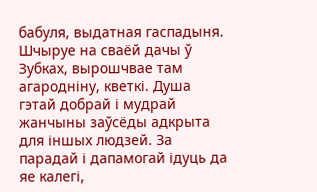бабуля, выдатная гаспадыня. Шчыруе на сваёй дачы ў Зубках, вырошчвае там агародніну, кветкі. Душа гэтай добрай і мудрай жанчыны заўсёды адкрыта для іншых людзей. За парадай і дапамогай ідуць да яе калегі,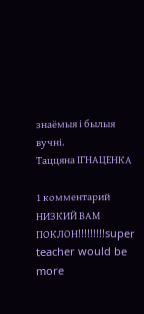знаёмыя і былыя вучні.
Таццяна ІГНАЦЕНКА

1 комментарий
НИЗКИЙ ВАМ ПОКЛОН!!!!!!!!!super teacher would be more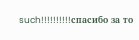such!!!!!!!!!!спасибо за то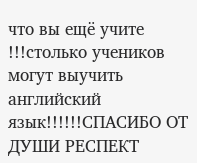что вы ещё учите !!!столько учеников могут выучить английский язык!!!!!!СПАСИБО ОТ ДУШИ РЕСПЕКТ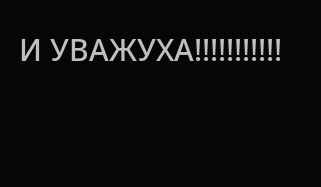И УВАЖУХА!!!!!!!!!!!